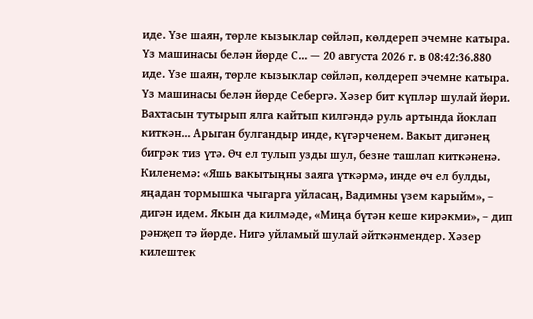иде. Үзе шаян, төрле кызыклар сөйләп, көлдереп эчемне катыра. Үз машинасы белән йөрде С... — 20 августа 2026 г. в 08:42:36.880
иде. Үзе шаян, төрле кызыклар сөйләп, көлдереп эчемне катыра. Үз машинасы белән йөрде Себергә. Хәзер бит күпләр шулай йөри. Вахтасын тутырып ялга кайтып килгәндә руль артында йоклап киткән... Арыган булгандыр инде, күгәрченем. Вакыт дигәнең бигрәк тиз үтә. Өч ел тулып узды шул, безне ташлап киткәненә. Киленемә: «Яшь вакытыңны заяга үткәрмә, инде өч ел булды, яңадан тормышка чыгарга уйласаң, Вадимны үзем карыйм», – дигән идем. Якын да килмәде, «Миңа бүтән кеше кирәкми», – дип рәнҗеп тә йөрде. Нигә уйламый шулай әйткәнмендер. Хәзер килештек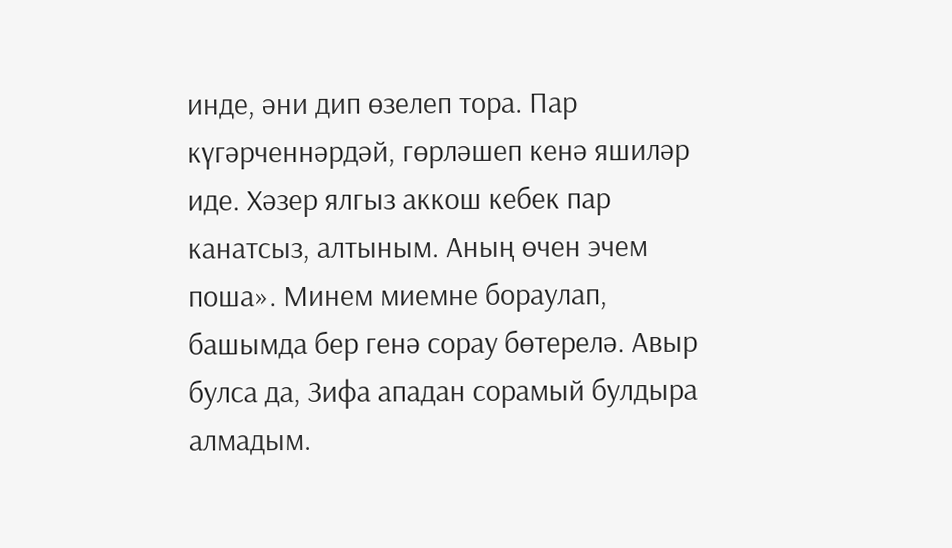инде, әни дип өзелеп тора. Пар күгәрченнәрдәй, гөрләшеп кенә яшиләр иде. Хәзер ялгыз аккош кебек пар канатсыз, алтыным. Аның өчен эчем поша». Минем миемне бораулап, башымда бер генә сорау бөтерелә. Авыр булса да, Зифа ападан сорамый булдыра алмадым.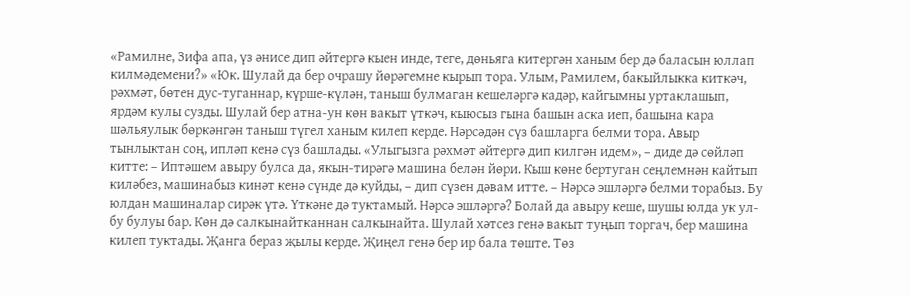«Рамилне, Зифа апа, үз әнисе дип әйтергә кыен инде, теге, дөньяга китергән ханым бер дә баласын юллап килмәдемени?» «Юк. Шулай да бер очрашу йөрәгемне кырып тора. Улым, Рамилем, бакыйлыкка киткәч, рәхмәт, бөтен дус-туганнар, күрше-күлән, таныш булмаган кешеләргә кадәр, кайгымны уртаклашып, ярдәм кулы сузды. Шулай бер атна-ун көн вакыт үткәч, кыюсыз гына башын аска иеп, башына кара шәльяулык бөркәнгән таныш түгел ханым килеп керде. Нәрсәдән сүз башларга белми тора. Авыр тынлыктан соң, ипләп кенә сүз башлады. «Улыгызга рәхмәт әйтергә дип килгән идем», – диде дә сөйләп китте: – Иптәшем авыру булса да, якын-тирәгә машина белән йөри. Кыш көне бертуган сеңлемнән кайтып киләбез, машинабыз кинәт кенә сүнде дә куйды, – дип сүзен дәвам итте. – Нәрсә эшләргә белми торабыз. Бу юлдан машиналар сирәк үтә. Үткәне дә туктамый. Нәрсә эшләргә? Болай да авыру кеше, шушы юлда ук ул-бу булуы бар. Көн дә салкынайтканнан салкынайта. Шулай хәтсез генә вакыт туңып торгач, бер машина килеп туктады. Җанга бераз җылы керде. Җиңел генә бер ир бала төште. Төз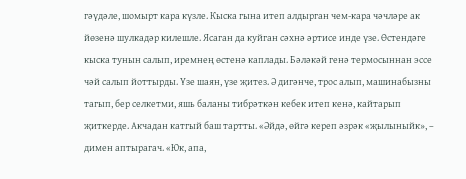гәүдәле, шомырт кара күзле. Кыска гына итеп алдырган чем-кара чәчләре ак йөзенә шулкадәр килешле. Ясаган да куйган сәхнә әртисе инде үзе. Өстендәге кыска тунын салып, иремнең өстенә каплады. Бәләкәй генә термосыннан эссе чәй салып йоттырды. Үзе шаян, үзе җитез. Ә дигәнче, трос алып, машинабызны тагып, бер селкетми, яшь баланы тибрәткән кебек итеп кенә, кайтарып җиткерде. Акчадан катгый баш тартты. «Әйдә, өйгә кереп әзрәк «җылыныйк», – димен аптырагач. «Юк, апа,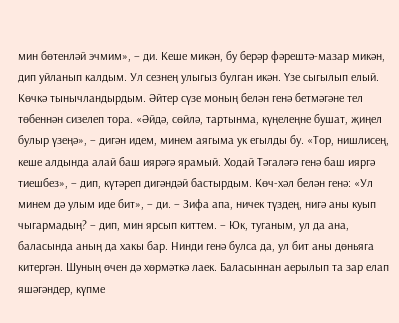мин бөтенләй эчмим», – ди. Кеше микән, бу берәр фәрештә-мазар микән, дип уйланып калдым. Ул сезнең улыгыз булган икән. Үзе сыгылып елый. Көчкә тынычландырдым. Әйтер сүзе моның белән генә бетмәгәне тел төбеннән сизелеп тора. «Әйдә, сөйлә, тартынма, күңелеңне бушат, җиңел булыр үзеңә», – дигән идем, минем аягыма ук егылды бу. «Тор, нишлисең, кеше алдында алай баш иярәгә ярамый. Ходай Тәгаләгә генә баш ияргә тиешбез», – дип, күтәреп дигәндәй бастырдым. Көч-хәл белән генә: «Ул минем дә улым иде бит», – ди. – Зифа апа, ничек түздең, нигә аны куып чыгармадың? – дип, мин ярсып киттем. – Юк, туганым, ул да ана, баласында аның да хакы бар. Нинди генә булса да, ул бит аны дөньяга китергән. Шуның өчен дә хөрмәткә лаек. Баласыннан аерылып та зар елап яшәгәндер, күпме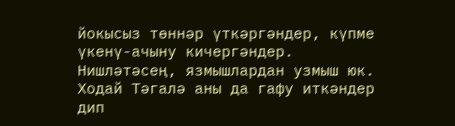йокысыз төннәр үткәргәндер, күпме үкенү-ачыну кичергәндер. Нишләтәсең, язмышлардан узмыш юк. Ходай Тәгалә аны да гафу иткәндер дип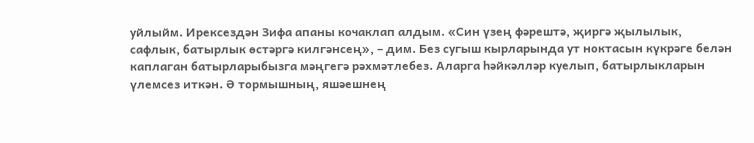уйлыйм. Ирексездән Зифа апаны кочаклап алдым. «Син үзең фәрештә, җиргә җылылык, сафлык, батырлык өстәргә килгәнсең», – дим. Без сугыш кырларында ут ноктасын күкрәге белән каплаган батырларыбызга мәңгегә рәхмәтлебез. Аларга һәйкәлләр куелып, батырлыкларын үлемсез иткән. Ә тормышның, яшәешнең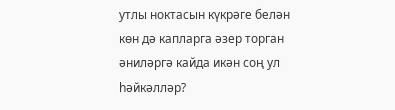утлы ноктасын күкрәге белән көн дә капларга әзер торган әниләргә кайда икән соң ул һәйкәлләр?